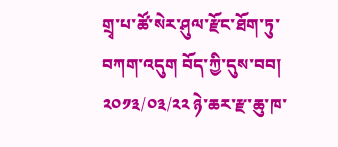གྲྭ་པ་ཚོ་སེར་ཤུལ་རྫོང་ཐོག་ཏུ་བཀག་འདུག བོད་ཀྱི་དུས་བབ། ༢༠༡༣/༠༣/༢༢ ཉེ་ཆར་རྫ་ཆུ་ཁ་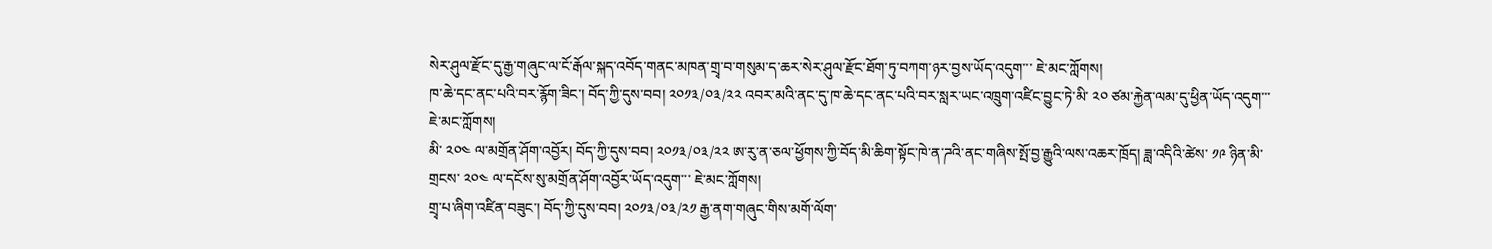སེར་ཤུལ་རྫོང་དུ་རྒྱ་གཞུང་ལ་ངོ་རྒོལ་སྐད་འབོད་གནང་མཁན་གྲྭ་བ་གསུམ་ད་ཆར་སེར་ཤུལ་རྫོང་ཐོག་ཏུ་བཀག་ཉར་བྱས་ཡོད་འདུག་་་ ཇེ་མང་ཀློགས།
ཁ་ཆེ་དང་ནང་པའི་བར་རྙོག་ཟིང་། བོད་ཀྱི་དུས་བབ། ༢༠༡༣/༠༣/༢༢ འབར་མའི་ནང་དུ་ཁ་ཆེ་དང་ནང་པའི་བར་སླར་ཡང་འཁྲུག་འཛིང་བྱུང་ཏེ་མི་ ༢༠ ཙམ་རྐྱེན་ལམ་དུ་ཕྱིན་ཡོད་འདུག་་་ ཇེ་མང་ཀློགས།
མི་ ༢༠༤ ལ་མགྲོན་ཤོག་འབྱོར། བོད་ཀྱི་དུས་བབ། ༢༠༡༣/༠༣/༢༢ ཨ་རུ་ན་ཅལ་ཕྱོགས་ཀྱི་བོད་མི་ཆིག་སྟོང་ཁེ་ན་ཌའི་ནང་གཞིས་སྤོ་བྱ་རྒྱུའི་ལས་འཆར་ཁྲོད། ཟླ་འདིའི་ཚེས་ ༡༩ ཉིན་མི་གྲངས་ ༢༠༤ ལ་དངོས་སུ་མགྲོན་ཤོག་འབྱོར་ཡོད་འདུག་་་ ཇེ་མང་ཀློགས།
གྲྭ་པ་ཞིག་འཛིན་བཟུང་། བོད་ཀྱི་དུས་བབ། ༢༠༡༣/༠༣/༢༡ རྒྱ་ནག་གཞུང་གིས་མགོ་ལོག་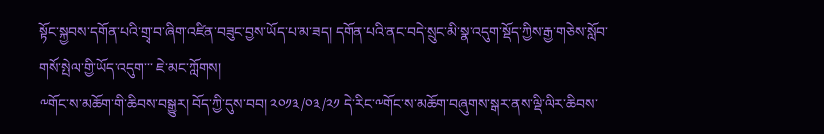སྟོང་སྐྱབས་དགོན་པའི་གྲྭ་བ་ཞིག་འཛིན་བཟུང་བྱས་ཡོད་པ་མ་ཟད། དགོན་པའི་ནང་བདེ་སྲུང་མི་སྣ་འདུག་སྡོད་ཀྱིས་རྒྱ་གཅེས་སློབ་གསོ་སྤེལ་གྱི་ཡོད་འདུག་་་ ཇེ་མང་ཀློགས།
༸གོང་ས་མཆོག་གི་ཆིབས་བསྒྱུར། བོད་ཀྱི་དུས་བབ། ༢༠༡༣/༠༣/༢༡ དེ་རིང་༸གོང་ས་མཆོག་བཞུགས་སྒར་ནས་ལྡི་ལིར་ཆིབས་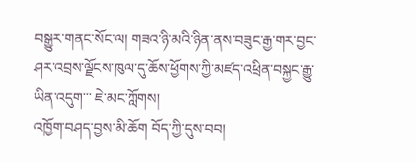བསྒྱུར་གནང་སོང་ལ། གཟའ་ཉི་མའི་ཉིན་ནས་བཟུང་རྒྱ་གར་བྱང་ཤར་འབྲས་ལྗོངས་ཁུལ་དུ་ཆོས་ཕྱོགས་ཀྱི་མཛད་འཕྲིན་བསྐྱང་རྒྱུ་ཡིན་འདུག་་་ ཇེ་མང་ཀློགས།
འཁྱོག་བཤད་བྱས་མི་ཆོག བོད་ཀྱི་དུས་བབ།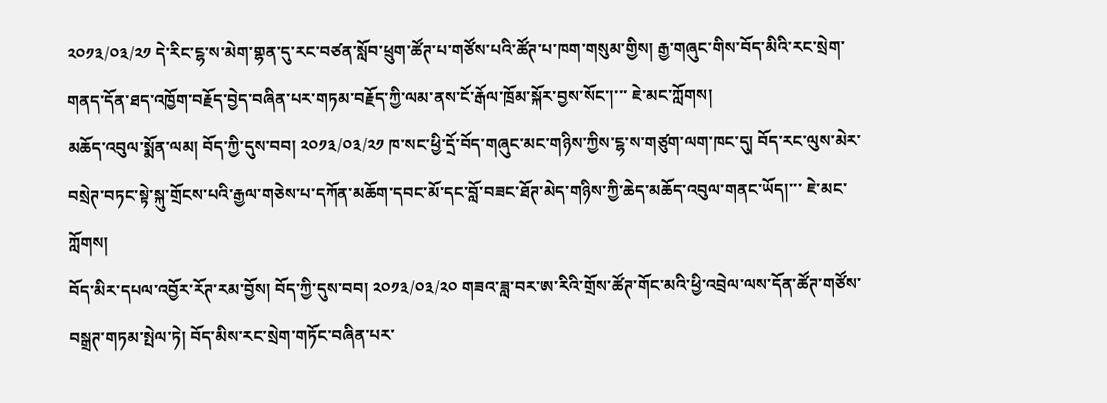༢༠༡༣/༠༣/༢༡ དེ་རིང་ངྷ་ས་མེག་གྷན་དུ་རང་བཙན་སློབ་ཕྲུག་ཚོཊ་པ་གཙོས་པའི་ཚོཊ་པ་ཁག་གསུམ་གྱིས། རྒྱ་གཞུང་གིས་བོད་མིའི་རང་སྲེག་གནད་དོན་ཐད་འཁྱོག་བརྗོད་བྱེད་བཞིན་པར་གཏམ་བརྗོད་ཀྱི་ལམ་ནས་ངོ་རྒོལ་ཁྲོམ་སྐོར་བྱས་སོང་།་་་ ཇེ་མང་ཀློགས།
མཆོད་འབུལ་སྨོན་ལམ། བོད་ཀྱི་དུས་བབ། ༢༠༡༣/༠༣/༢༡ ཁ་སང་ཕྱི་དྲོ་བོད་གཞུང་མང་གཉིས་ཀྱིས་ངྷ་ས་གཙུག་ལག་ཁང་དུ། བོད་རང་ལུས་མེར་བསྲེཊ་བཏང་སྟེ་སྐུ་གྲོངས་པའི་རྒྱལ་གཅེས་པ་དཀོན་མཆོག་དབང་མོ་དང་བློ་བཟང་ཐོཊ་མེད་གཉིས་ཀྱི་ཆེད་མཆོད་འབུལ་གནང་ཡོད།་་་ ཇེ་མང་ཀློགས།
བོད་མིར་དཔལ་འབྱོར་རོཊ་རམ་བྱོས། བོད་ཀྱི་དུས་བབ། ༢༠༡༣/༠༣/༢༠ གཟའ་ཟླ་བར་ཨ་རིའི་གྲོས་ཚོཊ་གོང་མའི་ཕྱི་འབྲེལ་ལས་དོན་ཚོཊ་གཙོས་བསྒྲཊ་གཏམ་སྤེལ་ཏེ། བོད་མིས་རང་སྲེག་གཏོང་བཞིན་པར་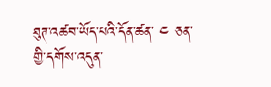ཐུཊ་འཚབ་ཡོད་པའི་དོན་ཚན་ ༤ ཅན་གྱི་དགོས་འདུན་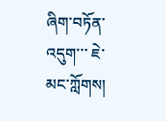ཞིག་བཏོན་འདུག་་་ ཇེ་མང་ཀློགས།